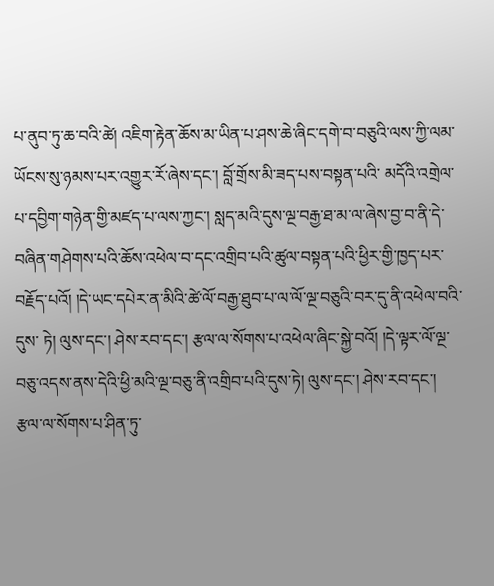པ་ནུབ་ཏུ་ཆ་བའི་ཚེ། འཇིག་རྟེན་ཆོས་མ་ཡིན་པ་ཤས་ཆེ་ཞིང་དགེ་བ་བཅུའི་ལས་ཀྱི་ལམ་ཡོངས་སུ་ཉམས་པར་འགྱུར་རོ་ཞེས་དང་། བློ་གྲོས་མི་ཟད་པས་བསྟན་པའི་ མདོའི་འགྲེལ་པ་དབྱིག་གཉེན་གྱི་མཛད་པ་ལས་ཀྱང་། སླད་མའི་དུས་ལྔ་བརྒྱ་ཐ་མ་ལ་ཞེས་བྱ་བ་ནི་དེ་བཞིན་གཤེགས་པའི་ཆོས་འཕེལ་བ་དང་འགྲིབ་པའི་ཚུལ་བསྟན་པའི་ཕྱིར་གྱི་ཁྱད་པར་བརྗོད་པའོ། །དེ་ཡང་དཔེར་ན་མིའི་ཚེ་ལོ་བརྒྱ་ཐུབ་པ་ལ་ལོ་ལྔ་བཅུའི་བར་དུ་ནི་འཕེལ་བའི་དུས་ ཏེ། ལུས་དང་། ཤེས་རབ་དང་། རྩལ་ལ་སོགས་པ་འཕེལ་ཞིང་སྐྱེ་བའོ། །དེ་ལྟར་ལོ་ལྔ་བཅུ་འདས་ནས་དེའི་ཕྱི་མའི་ལྔ་བཅུ་ནི་འགྲིབ་པའི་དུས་ཏེ། ལུས་དང་། ཤེས་རབ་དང་། རྩལ་ལ་སོགས་པ་ཤིན་ཏུ་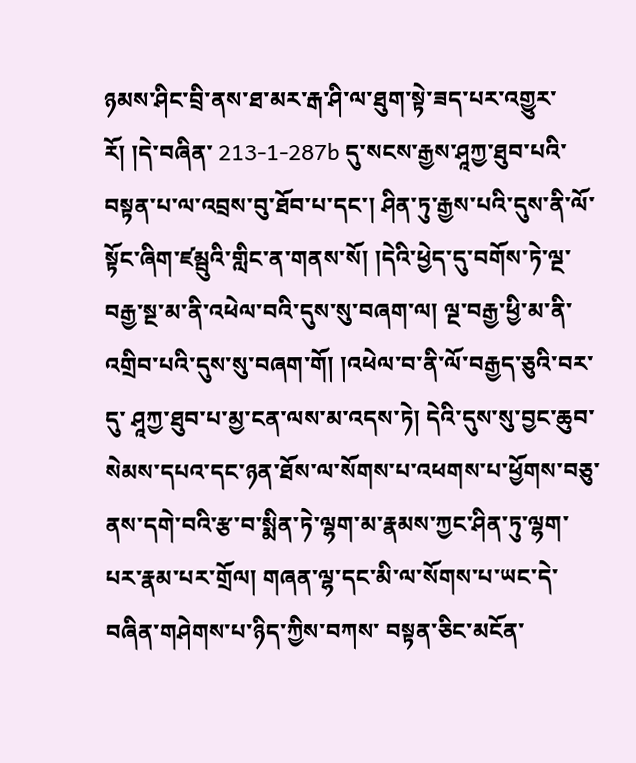ཉམས་ཤིང་བྲི་ནས་ཐ་མར་རྒ་ཤི་ལ་ཐུག་སྟེ་ཟད་པར་འགྱུར་རོ། །དེ་བཞིན་ 213-1-287b དུ་སངས་རྒྱས་ཤཱཀྱ་ཐུབ་པའི་བསྟན་པ་ལ་འབྲས་བུ་ཐོབ་པ་དང་། ཤིན་ཏུ་རྒྱས་པའི་དུས་ནི་ལོ་སྟོང་ཞིག་ཛམྦུའི་གླིང་ན་གནས་སོ། །དེའི་ཕྱེད་དུ་བགོས་ཏེ་ལྔ་བརྒྱ་སྔ་མ་ནི་འཕེལ་བའི་དུས་སུ་བཞག་ལ། ལྔ་བརྒྱ་ཕྱི་མ་ནི་འགྲིབ་པའི་དུས་སུ་བཞག་གོ། །འཕེལ་བ་ནི་ལོ་བརྒྱད་ཅུའི་བར་དུ་ ཤཱཀྱ་ཐུབ་པ་མྱ་ངན་ལས་མ་འདས་ཏེ། དེའི་དུས་སུ་བྱང་ཆུབ་སེམས་དཔའ་དང་ཉན་ཐོས་ལ་སོགས་པ་འཕགས་པ་ཕྱོགས་བཅུ་ནས་དགེ་བའི་རྩ་བ་སྨིན་ཏེ་ལྷག་མ་རྣམས་ཀྱང་ཤིན་ཏུ་ལྷག་པར་རྣམ་པར་གྲོལ། གཞན་ལྷ་དང་མི་ལ་སོགས་པ་ཡང་དེ་བཞིན་གཤེགས་པ་ཉིད་ཀྱིས་བཀས་ བསྟན་ཅིང་མངོན་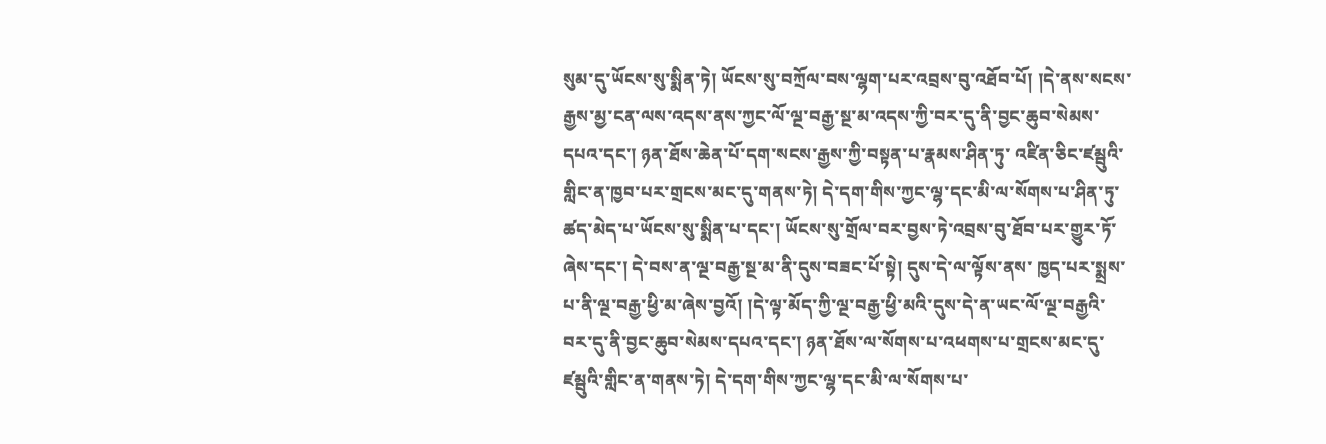སུམ་དུ་ཡོངས་སུ་སྨིན་ཏེ། ཡོངས་སུ་བཀྲོལ་བས་ལྷག་པར་འབྲས་བུ་འཐོབ་པོ། །དེ་ནས་སངས་རྒྱས་མྱ་ངན་ལས་འདས་ནས་ཀྱང་ལོ་ལྔ་བརྒྱ་སྔ་མ་འདས་ཀྱི་བར་དུ་ནི་བྱང་ཆུབ་སེམས་དཔའ་དང་། ཉན་ཐོས་ཆེན་པོ་དག་སངས་རྒྱས་ཀྱི་བསྟན་པ་རྣམས་ཤིན་ཏུ་ འཛིན་ཅིང་ཛམྦུའི་གླིང་ན་ཁྱབ་པར་གྲངས་མང་དུ་གནས་ཏེ། དེ་དག་གིས་ཀྱང་ལྷ་དང་མི་ལ་སོགས་པ་ཤིན་ཏུ་ཚད་མེད་པ་ཡོངས་སུ་སྨིན་པ་དང་། ཡོངས་སུ་གྲོལ་བར་བྱས་ཏེ་འབྲས་བུ་ཐོབ་པར་གྱུར་ཏོ་ཞེས་དང་། དེ་བས་ན་ལྔ་བརྒྱ་སྔ་མ་ནི་དུས་བཟང་པོ་སྟེ། དུས་དེ་ལ་ལྟོས་ནས་ ཁྱད་པར་སྨྲས་པ་ནི་ལྔ་བརྒྱ་ཕྱི་མ་ཞེས་བྱའོ། །དེ་ལྟ་མོད་ཀྱི་ལྔ་བརྒྱ་ཕྱི་མའི་དུས་དེ་ན་ཡང་ལོ་ལྔ་བརྒྱའི་བར་དུ་ནི་བྱང་ཆུབ་སེམས་དཔའ་དང་། ཉན་ཐོས་ལ་སོགས་པ་འཕགས་པ་གྲངས་མང་དུ་ཛམྦུའི་གླིང་ན་གནས་ཏེ། དེ་དག་གིས་ཀྱང་ལྷ་དང་མི་ལ་སོགས་པ་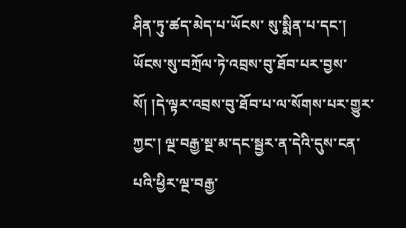ཤིན་ཏུ་ཚད་མེད་པ་ཡོངས་ སུ་སྨིན་པ་དང་། ཡོངས་སུ་བཀྲོལ་ཏེ་འབྲས་བུ་ཐོབ་པར་བྱས་སོ། །དེ་ལྟར་འབྲས་བུ་ཐོབ་པ་ལ་སོགས་པར་གྱུར་ཀྱང་། ལྔ་བརྒྱ་སྔ་མ་དང་སྦྱར་ན་དེའི་དུས་ངན་པའི་ཕྱིར་ལྔ་བརྒྱ་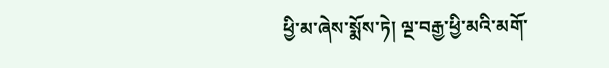ཕྱི་མ་ཞེས་སྨོས་ཏེ། ལྔ་བརྒྱ་ཕྱི་མའི་མགོ་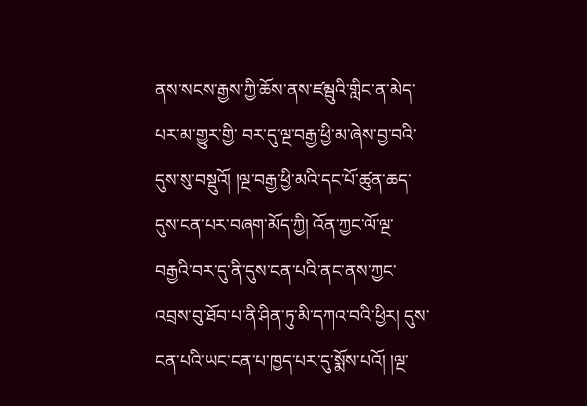ནས་སངས་རྒྱས་ཀྱི་ཆོས་ནས་ཛམྦུའི་གླིང་ན་མེད་པར་མ་གྱུར་གྱི་ བར་དུ་ལྔ་བརྒྱ་ཕྱི་མ་ཞེས་བྱ་བའི་དུས་སུ་བསྡུའོ། །ལྔ་བརྒྱ་ཕྱི་མའི་དང་པོ་ཚུན་ཆད་དུས་ངན་པར་བཞག་མོད་ཀྱི། འོན་ཀྱང་ལོ་ལྔ་བརྒྱའི་བར་དུ་ནི་དུས་ངན་པའི་ནང་ནས་ཀྱང་འབྲས་བུ་ཐོབ་པ་ནི་ཤིན་ཏུ་མི་དཀའ་བའི་ཕྱིར། དུས་ངན་པའི་ཡང་ངན་པ་ཁྱད་པར་དུ་སྨོས་པའོ། །ལྔ་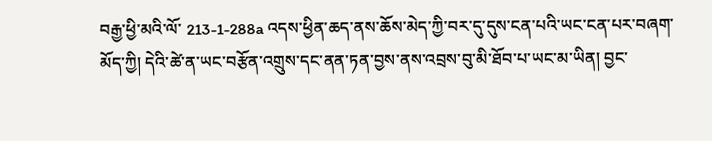བརྒྱ་ཕྱི་མའི་ལོ་ 213-1-288a འདས་ཕྱིན་ཆད་ནས་ཆོས་མེད་ཀྱི་བར་དུ་དུས་ངན་པའི་ཡང་ངན་པར་བཞག་མོད་ཀྱི། དེའི་ཚེ་ན་ཡང་བརྩོན་འགྲུས་དང་ནན་ཏན་བྱས་ནས་འབྲས་བུ་མི་ཐོབ་པ་ཡང་མ་ཡིན། བྱང་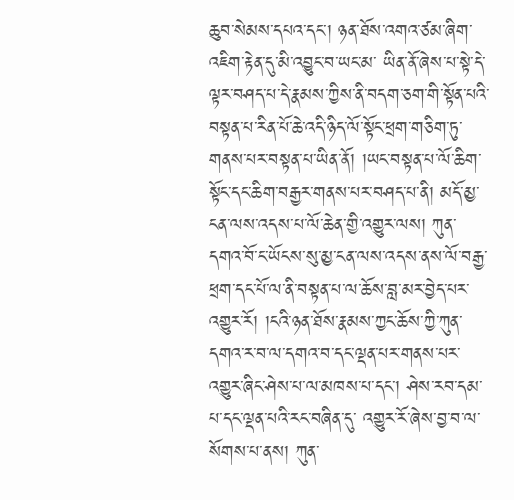ཆུབ་སེམས་དཔའ་དང་། ཉན་ཐོས་འགའ་ཙམ་ཞིག་འཇིག་རྟེན་དུ་མི་འབྱུང་བ་ཡང་མ་ ཡིན་ནོ་ཞེས་པ་སྟེ་དེ་ལྟར་བཤད་པ་དེ་རྣམས་ཀྱིས་ནི་བདག་ཅག་གི་སྟོན་པའི་བསྟན་པ་རིན་པོ་ཆེ་འདི་ཉིད་ལོ་སྟོང་ཕྲག་གཅིག་ཏུ་གནས་པར་བསྟན་པ་ཡིན་ནོ། །ཡང་བསྟན་པ་ལོ་ཆིག་སྟོང་དང་ཆིག་བརྒྱར་གནས་པར་བཤད་པ་ནི། མདོ་མྱ་ངན་ལས་འདས་པ་ལོ་ཆེན་གྱི་འགྱུར་ལས། ཀུན་ དགའ་བོ་ང་ཡོངས་སུ་མྱ་ངན་ལས་འདས་ནས་ལོ་བརྒྱ་ཕྲག་དང་པོ་ལ་ནི་བསྟན་པ་ལ་ཆོས་བླ་མར་བྱེད་པར་འགྱུར་རོ། །ངའི་ཉན་ཐོས་རྣམས་ཀྱང་ཆོས་ཀྱི་ཀུན་དགའ་ར་བ་ལ་དགའ་བ་དང་ལྡན་པར་གནས་པར་འགྱུར་ཞིང་ཤེས་པ་ལ་མཁས་པ་དང་། ཤེས་རབ་དམ་པ་དང་ལྡན་པའི་རང་བཞིན་དུ་ འགྱུར་རོ་ཞེས་བྱ་བ་ལ་སོགས་པ་ནས། ཀུན་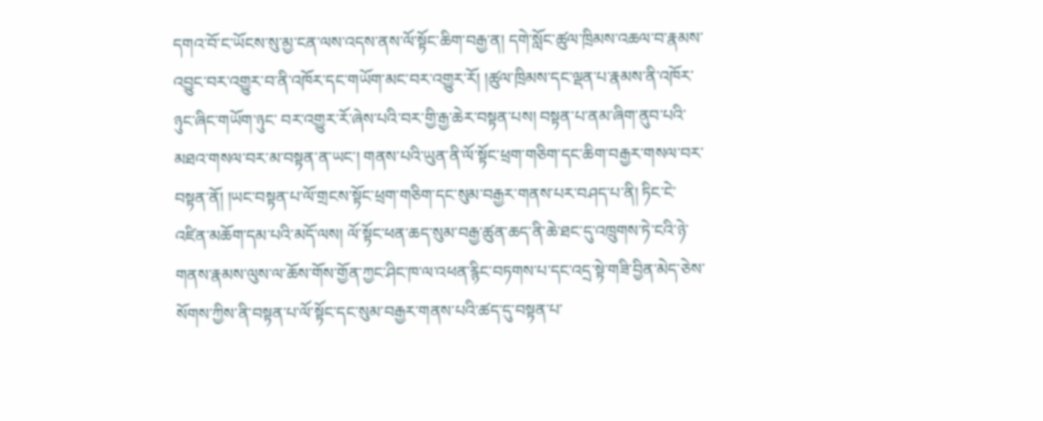དགའ་བོ་ང་ཡོངས་སུ་མྱ་ངན་ལས་འདས་ནས་ལོ་སྟོང་ཆིག་བརྒྱ་ན། དགེ་སློང་ཚུལ་ཁྲིམས་འཆལ་བ་རྣམས་འབྱུང་བར་འགྱུར་བ་ནི་འཁོར་དང་གཡོག་མང་བར་འགྱུར་རོ། །ཚུལ་ཁྲིམས་དང་ལྡན་པ་རྣམས་ནི་འཁོར་ཉུང་ཞིང་གཡོག་ཉུང་ བར་འགྱུར་རོ་ཞེས་པའི་བར་གྱི་རྒྱ་ཆེར་བསྟན་པས། བསྟན་པ་ནམ་ཞིག་ནུབ་པའི་མཐའ་གསལ་བར་མ་བསྟན་ན་ཡང་། གནས་པའི་ཡུན་ནི་ལོ་སྟོང་ཕྲག་གཅིག་དང་ཆིག་བརྒྱར་གསལ་བར་བསྟན་ནོ། །ཡང་བསྟན་པ་ལོ་གྲངས་སྟོང་ཕྲག་གཅིག་དང་སུམ་བརྒྱར་གནས་པར་བཤད་པ་ནི། ཏིང་ངེ་འཛིན་མཆོག་དམ་པའི་མདོ་ལས། ལོ་སྟོང་ཕན་ཆད་སུམ་བརྒྱ་ཚུན་ཆད་ནི་ཆེ་ཐང་དུ་འཁྲུགས་ཏེ་ངའི་ཉེ་གནས་རྣམས་ལུས་ལ་ཆོས་གོས་གྱོན་ཀྱང་ཤིང་ཁ་ལ་འཕན་རྙིང་བཏགས་པ་དང་འདྲ་སྟེ་གཟི་བྱིན་མེད་ཅེས་སོགས་ཀྱིས་ནི་བསྟན་པ་ལོ་སྟོང་དང་སུམ་བརྒྱར་གནས་པའི་ཚད་དུ་བསྟན་པ་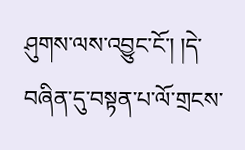ཤུགས་ལས་འབྱུང་ངོ་། །དེ་བཞིན་དུ་བསྟན་པ་ལོ་གྲངས་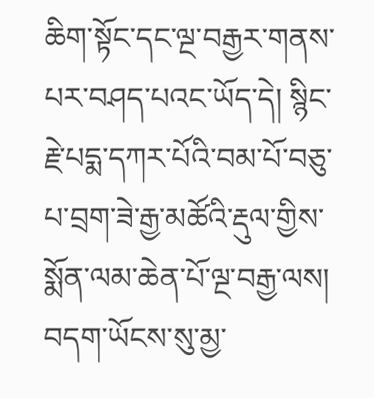ཆིག་སྟོང་དང་ལྔ་བརྒྱར་གནས་པར་བཤད་པའང་ཡོད་དེ། སྙིང་རྗེ་པདྨ་དཀར་པོའི་བམ་པོ་བཅུ་པ་བྲག་ཟེ་རྒྱ་མཚོའི་རྡུལ་གྱིས་སྨོན་ལམ་ཆེན་པོ་ལྔ་བརྒྱ་ལས། བདག་ཡོངས་སུ་མྱ་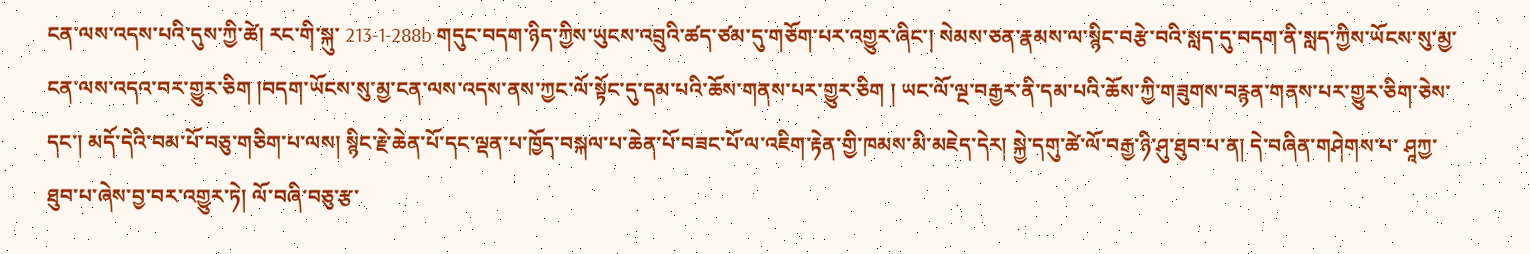ངན་ལས་འདས་པའི་དུས་ཀྱི་ཚེ། རང་གི་སྐུ་ 213-1-288b གདུང་བདག་ཉིད་ཀྱིས་ཡུངས་འབྲུའི་ཚད་ཙམ་དུ་གཅོག་པར་འགྱུར་ཞིང་། སེམས་ཅན་རྣམས་ལ་སྙིང་བརྩེ་བའི་སླད་དུ་བདག་ནི་སླད་ཀྱིས་ཡོངས་སུ་མྱ་ངན་ལས་འདའ་བར་གྱུར་ཅིག །བདག་ཡོངས་སུ་མྱ་ངན་ལས་འདས་ནས་ཀྱང་ལོ་སྟོང་དུ་དམ་པའི་ཆོས་གནས་པར་གྱུར་ཅིག ། ཡང་ལོ་ལྔ་བརྒྱར་ནི་དམ་པའི་ཆོས་ཀྱི་གཟུགས་བརྙན་གནས་པར་གྱུར་ཅིག་ཅེས་དང་། མདོ་དེའི་བམ་པོ་བཅུ་གཅིག་པ་ལས། སྙིང་རྗེ་ཆེན་པོ་དང་ལྡན་པ་ཁྱོད་བསྐལ་པ་ཆེན་པོ་བཟང་པོ་ལ་འཇིག་རྟེན་གྱི་ཁམས་མི་མཇེད་དེར། སྐྱེ་དགུ་ཚེ་ལོ་བརྒྱ་ཉི་ཤུ་ཐུབ་པ་ན། དེ་བཞིན་གཤེགས་པ་ ཤཱཀྱ་ཐུབ་པ་ཞེས་བྱ་བར་འགྱུར་ཏེ། ལོ་བཞི་བཅུ་རྩ་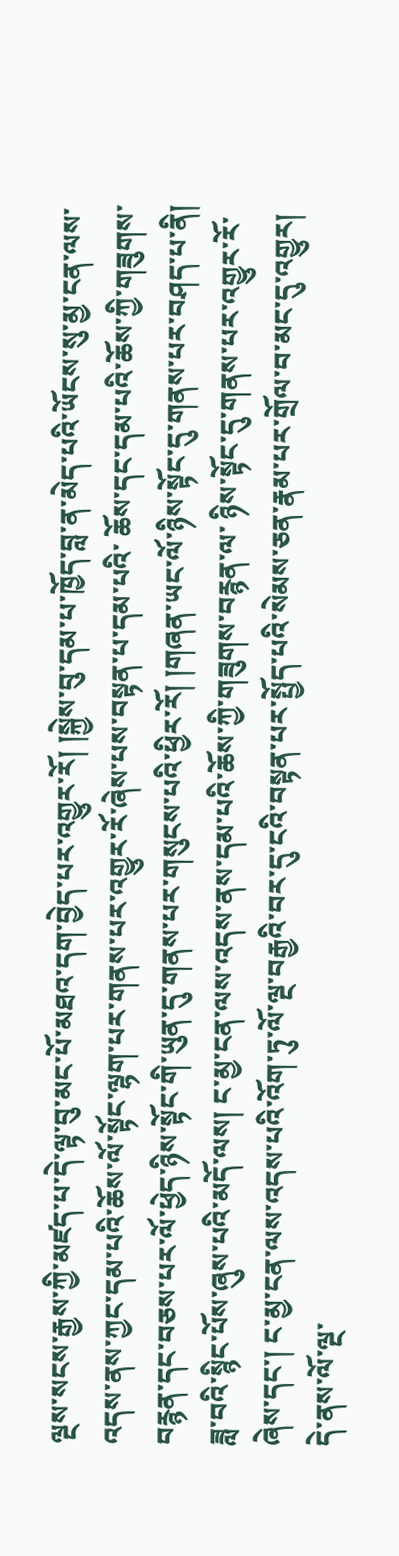ལྔས་སངས་རྒྱས་ཀྱི་མཛད་པ་དེ་ལྟ་བུ་མང་པོ་མཐའ་དག་བྱེད་པར་འགྱུར་རོ། །སྐྱེས་བུ་དམ་པ་ཁྱོད་བླ་ན་མེད་པའི་ཡོངས་སུ་མྱ་ངན་ལས་འདས་ནས་ཀྱང་དམ་པའི་ཆོས་ལོ་སྟོང་ལྷག་པར་གནས་པར་འགྱུར་རོ་ཞེས་པས་བསྟན་པ་དམ་པའི་ ཆོས་དང་དམ་པའི་ཆོས་ཀྱི་གཟུགས་བརྙན་དང་བཅས་པར་ལོ་ཕྱེད་ཉིས་སྟོང་གི་ཡུན་དུ་གནས་པར་གསུངས་པའི་ཕྱིར་རོ། །གཞན་ཡང་ལོ་ཉིས་སྟོང་དུ་གནས་པར་བཤད་པ་ནི། ཟླ་བའི་སྙིང་པོས་ཞུས་པའི་མདོ་ལས། ང་མྱ་ངན་ལས་འདས་ནས་དམ་པའི་ཆོས་ཀྱི་གཟུགས་བརྙན་ལ་ ཉིས་སྟོང་དུ་གནས་པར་འགྱུར་རོ་ཞེས་དང་། ང་མྱ་ངན་ལས་འདས་པའི་འོག་ཏུ་ལོ་ལྔ་བརྒྱའི་བར་དུ་ངའི་བསྟན་པར་སྤྱོད་པའི་སེམས་ཅན་རྣམ་པར་གྲོལ་བ་མང་དུ་འགྱུར། དེ་ནས་ལོ་ལྔ་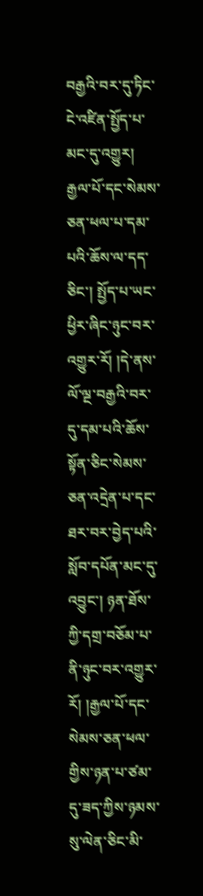བརྒྱའི་བར་དུ་ཏིང་ངེ་འཛིན་སྤྱོད་པ་མང་དུ་འགྱུར། རྒྱལ་པོ་དང་སེམས་ཅན་ཕལ་པ་དམ་པའི་ཆོས་ལ་དད་ཅིང་། སྤྱོད་པ་ཡང་ཕྱིར་ཞིང་ཉུང་བར་འགྱུར་རོ། །དེ་ནས་ལོ་ལྔ་བརྒྱའི་བར་དུ་དམ་པའི་ཆོས་སྟོན་ཅིང་སེམས་ཅན་འདྲེན་པ་དང་ཐར་བར་བྱེད་པའི་སློབ་དཔོན་མང་དུ་འབྱུང་། ཉན་ཐོས་ཀྱི་དགྲ་བཅོམ་པ་ནི་ཉུང་བར་འགྱུར་རོ། །རྒྱལ་པོ་དང་སེམས་ཅན་ཕལ་གྱིས་ཉན་པ་ཙམ་དུ་ཟད་ཀྱིས་ཉམས་ སུ་ལེན་ཅིང་མི་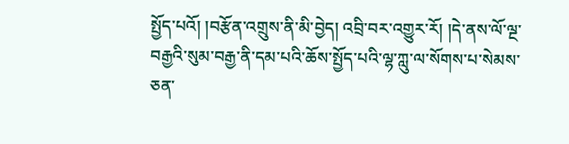སྤྱོད་པའོ། །བརྩོན་འགྲུས་ནི་མི་བྱེད། འབྲི་བར་འགྱུར་རོ། །དེ་ནས་ལོ་ལྔ་བརྒྱའི་སུམ་བརྒྱ་ནི་དམ་པའི་ཆོས་སྤྱོད་པའི་ལྷ་ཀླུ་ལ་སོགས་པ་སེམས་ཅན་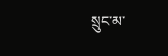སྲུང་མ་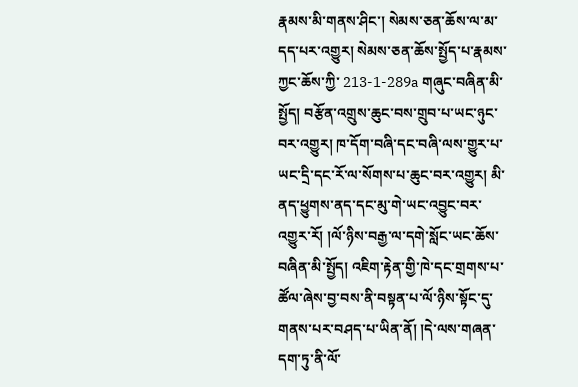རྣམས་མི་གནས་ཤིང་། སེམས་ཅན་ཆོས་ལ་མ་དད་པར་འགྱུར། སེམས་ཅན་ཆོས་སྤྱོད་པ་རྣམས་ཀྱང་ཆོས་ཀྱི་ 213-1-289a གཞུང་བཞིན་མི་སྤྱོད། བརྩོན་འགྲུས་ཆུང་བས་གྲུབ་པ་ཡང་ཉུང་བར་འགྱུར། ཁ་དོག་བཞི་དང་བཞི་ལས་གྱུར་པ་ཡང་དྲི་དང་རོ་ལ་སོགས་པ་ཆུང་བར་འགྱུར། མི་ནད་ཕྱུགས་ནད་དང་མུ་གེ་ཡང་འབྱུང་བར་འགྱུར་རོ། །ལོ་ཉིས་བརྒྱ་ལ་དགེ་སློང་ཡང་ཆོས་བཞིན་མི་སྤྱོད། འཇིག་རྟེན་གྱི་ཁེ་དང་གྲགས་པ་ཚོལ་ཞེས་བྱ་བས་ནི་བསྟན་པ་ལོ་ཉིས་སྟོང་དུ་གནས་པར་བཤད་པ་ཡིན་ནོ། །དེ་ལས་གཞན་དག་ཏུ་ནི་ལོ་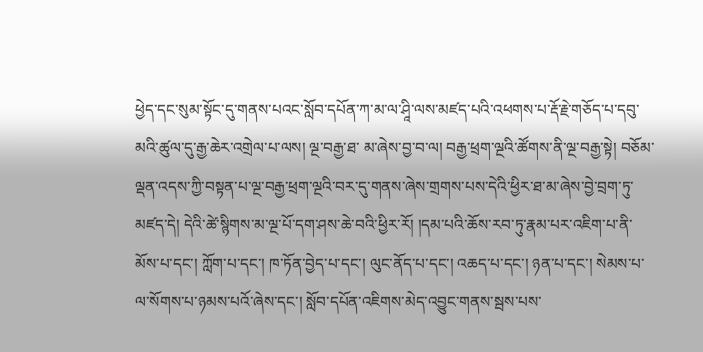ཕྱེད་དང་སུམ་སྟོང་དུ་གནས་པའང་སློབ་དཔོན་ཀ་མ་ལ་ཤཱི་ལས་མཛད་པའི་འཕགས་པ་རྡོ་རྗེ་གཅོད་པ་དབུ་མའི་ཚུལ་དུ་རྒྱ་ཆེར་འགྲེལ་པ་ལས། ལྔ་བརྒྱ་ཐ་ མ་ཞེས་བྱ་བ་ལ། བརྒྱ་ཕྲག་ལྔའི་ཚོགས་ནི་ལྔ་བརྒྱ་སྟེ། བཅོམ་ལྡན་འདས་ཀྱི་བསྟན་པ་ལྔ་བརྒྱ་ཕྲག་ལྔའི་བར་དུ་གནས་ཞེས་གྲགས་པས་དེའི་ཕྱིར་ཐ་མ་ཞེས་བྱེ་བྲག་ཏུ་མཛད་དེ། དེའི་ཚེ་སྙིགས་མ་ལྔ་པོ་དག་ཤས་ཆེ་བའི་ཕྱིར་རོ། །དམ་པའི་ཆོས་རབ་ཏུ་རྣམ་པར་འཇིག་པ་ནི་མོས་པ་དང་། ཀློག་པ་དང་། ཁ་ཏོན་བྱེད་པ་དང་། ལུང་ནོད་པ་དང་། འཆད་པ་དང་། ཉན་པ་དང་། སེམས་པ་ལ་སོགས་པ་ཉམས་པའོ་ཞེས་དང་། སློབ་དཔོན་འཇིགས་མེད་འབྱུང་གནས་སྦས་པས་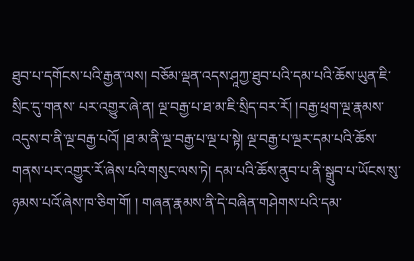ཐུབ་པ་དགོངས་པའི་རྒྱན་ལས། བཅོམ་ལྡན་འདས་ཤཱཀྱ་ཐུབ་པའི་དམ་པའི་ཆོས་ཡུན་ཇི་སྲིང་དུ་གནས་ པར་འགྱུར་ཞེ་ན། ལྔ་བརྒྱ་པ་ཐ་མ་ཇི་སྲིད་བར་རོ། །བརྒྱ་ཕྲག་ལྔ་རྣམས་འདུས་བ་ནི་ལྔ་བརྒྱ་པའོ། །ཐ་མ་ནི་ལྔ་བརྒྱ་པ་ལྔ་པ་སྟེ། ལྔ་བརྒྱ་པ་ལྔར་དམ་པའི་ཆོས་གནས་པར་འགྱུར་རོ་ཞེས་པའི་གསུང་ལས་ཏེ། དམ་པའི་ཆོས་ནུབ་པ་ནི་སྒྲུབ་པ་ཡོངས་སུ་ཉམས་པའོ་ཞེས་ཁ་ཅིག་གོ། ། གཞན་རྣམས་ནི་དེ་བཞིན་གཤེགས་པའི་དམ་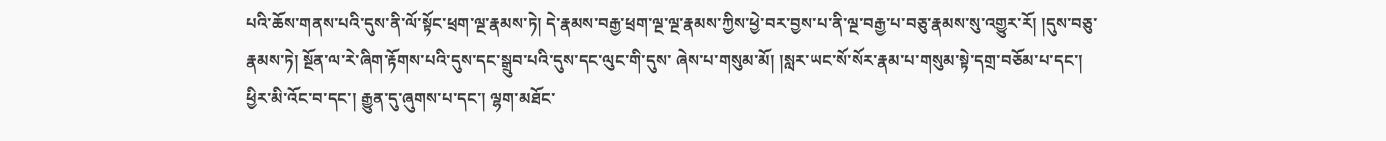པའི་ཆོས་གནས་པའི་དུས་ནི་ལོ་སྟོང་ཕྲག་ལྔ་རྣམས་ཏེ། དེ་རྣམས་བརྒྱ་ཕྲག་ལྔ་ལྔ་རྣམས་ཀྱིས་ཕྱེ་བར་བྱས་པ་ནི་ལྔ་བརྒྱ་པ་བཅུ་རྣམས་སུ་འགྱུར་རོ། །དུས་བཅུ་རྣམས་ཏེ། སྔོན་ལ་རེ་ཞིག་རྟོགས་པའི་དུས་དང་སྒྲུབ་པའི་དུས་དང་ལུང་གི་དུས་ ཞེས་པ་གསུམ་མོ། །སླར་ཡང་སོ་སོར་རྣམ་པ་གསུམ་སྟེ་དགྲ་བཅོམ་པ་དང་། ཕྱིར་མི་འོང་བ་དང་། རྒྱུན་དུ་ཞུགས་པ་དང་། ལྷག་མཐོང་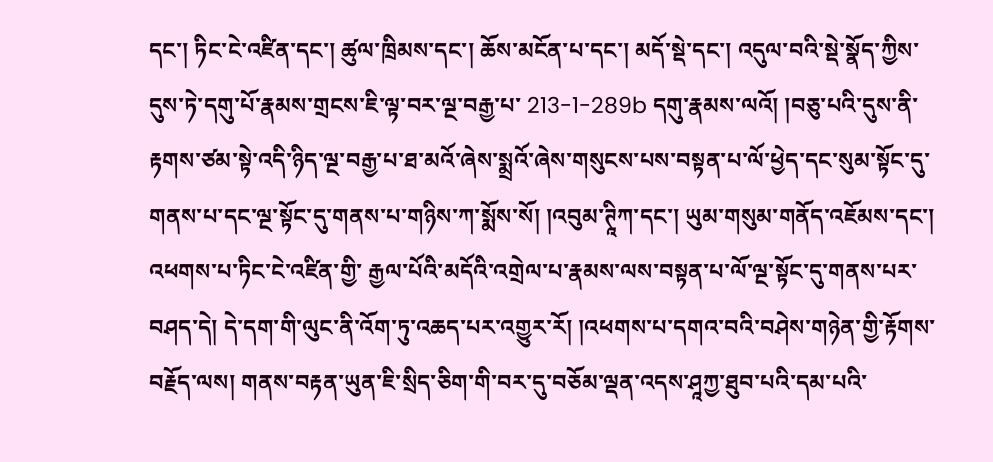དང་། ཏིང་ངེ་འཛིན་དང་། ཚུལ་ཁྲིམས་དང་། ཆོས་མངོན་པ་དང་། མདོ་སྡེ་དང་། འདུལ་བའི་སྡེ་སྣོད་ཀྱིས་དུས་ཏེ་དགུ་པོ་རྣམས་གྲངས་ཇི་ལྟ་བར་ལྔ་བརྒྱ་པ་ 213-1-289b དགུ་རྣམས་ལའོ། །བཅུ་པའི་དུས་ནི་རྟགས་ཙམ་སྟེ་འདི་ཉིད་ལྔ་བརྒྱ་པ་ཐ་མའོ་ཞེས་སྨྲའོ་ཞེས་གསུངས་པས་བསྟན་པ་ལོ་ཕྱེད་དང་སུམ་སྟོང་དུ་གནས་པ་དང་ལྔ་སྟོང་དུ་གནས་པ་གཉིས་ཀ་སྨོས་སོ། །འབུམ་ཊཱིཀ་དང་། ཡུམ་གསུམ་གནོད་འཇོམས་དང་། འཕགས་པ་ཏིང་ངེ་འཛིན་གྱི་ རྒྱལ་པོའི་མདོའི་འགྲེལ་པ་རྣམས་ལས་བསྟན་པ་ལོ་ལྔ་སྟོང་དུ་གནས་པར་བཤད་དེ། དེ་དག་གི་ལུང་ནི་འོག་ཏུ་འཆད་པར་འགྱུར་རོ། །འཕགས་པ་དགའ་བའི་བཤེས་གཉེན་གྱི་རྟོགས་བརྗོད་ལས། གནས་བརྟན་ཡུན་ཇི་སྲིད་ཅིག་གི་བར་དུ་བཅོམ་ལྡན་འདས་ཤཱཀྱ་ཐུབ་པའི་དམ་པའི་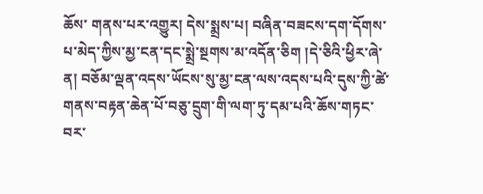ཆོས་ གནས་པར་འགྱུར། དེས་སྨྲས་པ། བཞིན་བཟངས་དག་དོགས་པ་མེད་ཀྱིས་མྱ་ངན་དང་སྨྲེ་སྔགས་མ་འདོན་ཅིག །དེ་ཅིའི་ཕྱིར་ཞེ་ན། བཅོམ་ལྡན་འདས་ཡོངས་སུ་མྱ་ངན་ལས་འདས་པའི་དུས་ཀྱི་ཚེ་གནས་བརྟན་ཆེན་པོ་བཅུ་དྲུག་གི་ལག་ཏུ་དམ་པའི་ཆོས་གཏང་བར་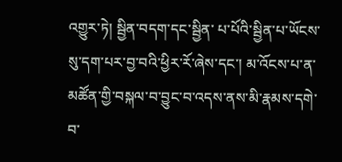འགྱུར་ཏེ། སྦྱིན་བདག་དང་སྦྱིན་ པ་པོའི་སྦྱིན་པ་ཡོངས་སུ་དག་པར་བྱ་བའི་ཕྱིར་རོ་ཞེས་དང་། མ་འོངས་པ་ན་མཚོན་གྱི་བསྐལ་བ་བྱུང་བ་འདས་ནས་མི་རྣམས་དགེ་བ་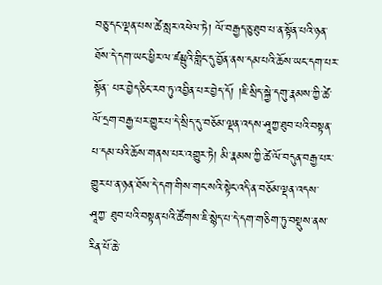བཅུ་དང་ལྡན་པས་ཚེ་སླར་འཕེལ་ཏེ། ལོ་བརྒྱད་ཅུ་ཐུབ་པ་ན་སྟོན་པའི་ཉན་ཐོས་དེ་དག་ཡང་ཕྱིར་ལ་ཛམྦུའི་གླིང་དུ་བྱོན་ནས་དམ་པའི་ཆོས་ཡང་དག་པར་སྟོན་ པར་བྱེད་ཅིང་རབ་ཏུ་འབྱིན་པར་བྱེད་དོ། །ཇི་སྲིད་སྐྱེ་དགུ་རྣམས་ཀྱི་ཚེ་ལོ་དྲག་བརྒྱ་པར་གྱུར་པ་དེ་སྲིད་དུ་བཅོམ་ལྡན་འདས་ཤཱཀྱ་ཐུབ་པའི་བསྟན་པ་དམ་པའི་ཆོས་གནས་པར་འགྱུར་ཏེ། མི་རྣམས་ཀྱི་ཚེ་ལོ་བདུན་བརྒྱ་པར་གྱུར་པ་ན་ཉན་ཐོས་དེ་དག་གིས་གང་སའི་སྟེང་འདི་ན་བཅོམ་ལྡན་འདས་ཤཱཀྱ་ ཐུབ་པའི་བསྟན་པའི་ཚོགས་ཇི་སྙེད་པ་དེ་དག་གཅིག་ཏུ་བསྡུས་ནས་རིན་པོ་ཆེ་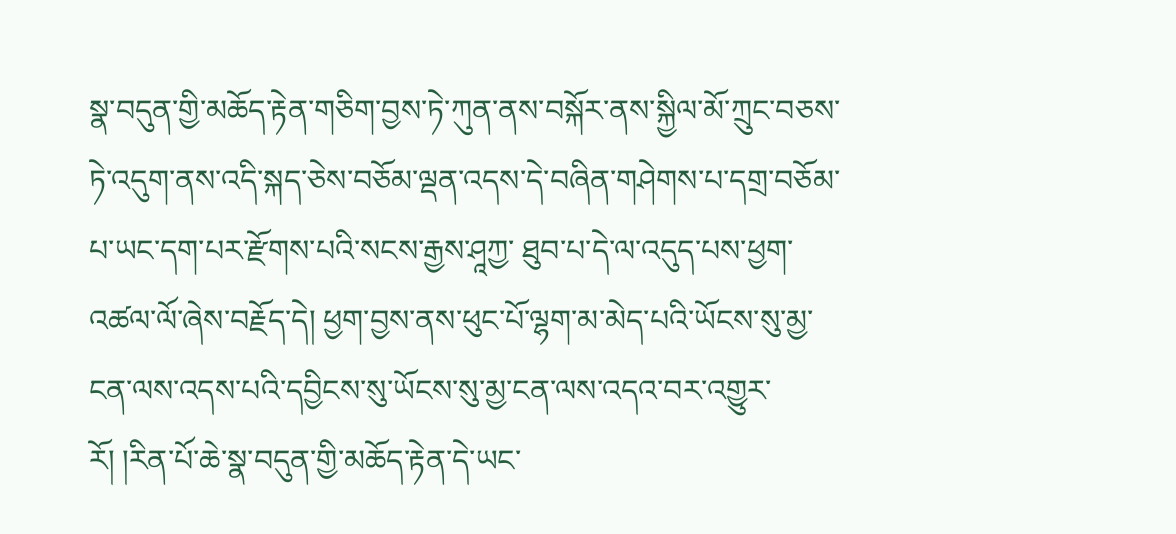སྣ་བདུན་གྱི་མཆོད་རྟེན་གཅིག་བྱས་ཏེ་ཀུན་ནས་བསྐོར་ནས་སྐྱིལ་མོ་ཀྲུང་བཅས་ཏེ་འདུག་ནས་འདི་སྐད་ཅེས་བཅོམ་ལྡན་འདས་དེ་བཞིན་གཤེགས་པ་དགྲ་བཅོམ་པ་ཡང་དག་པར་རྫོགས་པའི་སངས་རྒྱས་ཤཱཀྱ་ ཐུབ་པ་དེ་ལ་འདུད་པས་ཕྱག་འཚལ་ལོ་ཞེས་བརྗོད་དེ། ཕྱག་བྱས་ནས་ཕུང་པོ་ལྷག་མ་མེད་པའི་ཡོངས་སུ་མྱ་ངན་ལས་འདས་པའི་དབྱིངས་སུ་ཡོངས་སུ་མྱ་ངན་ལས་འདའ་བར་འགྱུར་རོ། །རིན་པོ་ཆེ་སྣ་བདུན་གྱི་མཆོད་རྟེན་དེ་ཡང་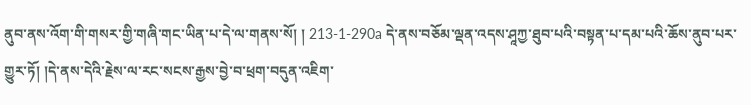ནུབ་ནས་འོག་གི་གསར་གྱི་གཞི་གང་ཡིན་པ་དེ་ལ་གནས་སོ། ། 213-1-290a དེ་ནས་བཅོམ་ལྡན་འདས་ཤཱཀྱ་ཐུབ་པའི་བསྟན་པ་དམ་པའི་ཆོས་ནུབ་པར་གྱུར་ཏོ། །དེ་ནས་དེའི་རྗེས་ལ་རང་སངས་རྒྱས་བྱེ་བ་ཕྲག་བདུན་འཇིག་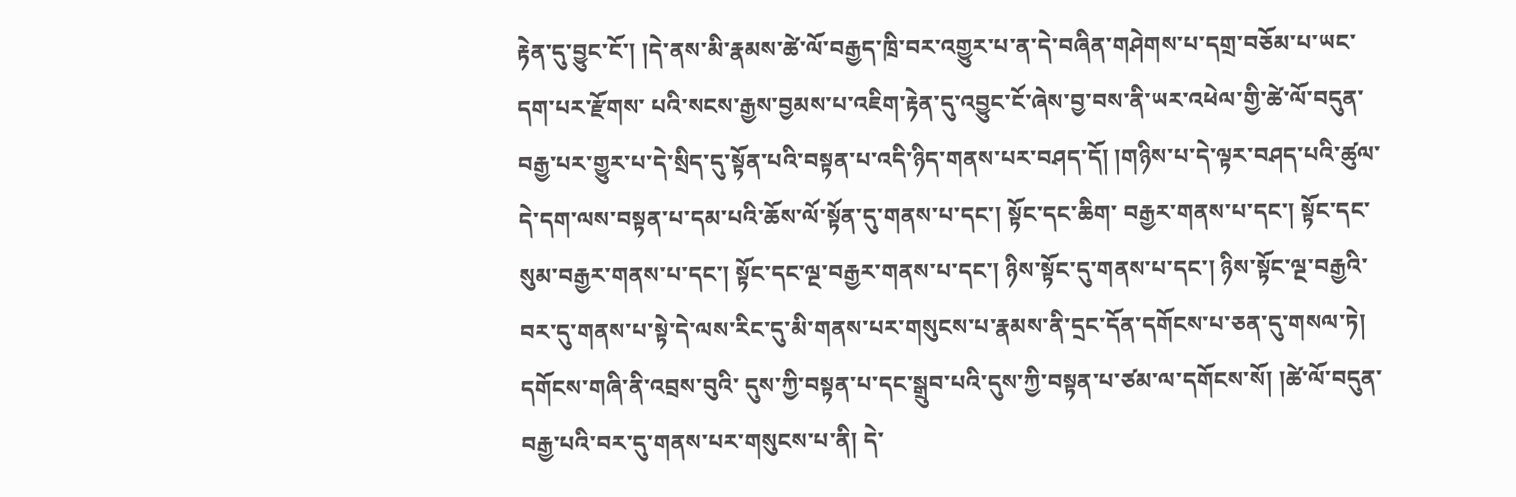རྟེན་དུ་བྱུང་ངོ་། །དེ་ནས་མི་རྣམས་ཚེ་ལོ་བརྒྱད་ཁྲི་བར་འགྱུར་པ་ན་དེ་བཞིན་གཤེགས་པ་དགྲ་བཅོམ་པ་ཡང་དག་པར་རྫོགས་ པའི་སངས་རྒྱས་བྱམས་པ་འཇིག་རྟེན་དུ་འབྱུང་ངོ་ཞེས་བྱ་བས་ནི་ཡར་འཕེལ་གྱི་ཚེ་ལོ་བདུན་བརྒྱ་པར་གྱུར་པ་དེ་སྲིད་དུ་སྟོན་པའི་བསྟན་པ་འདི་ཉིད་གནས་པར་བཤད་དོ། །གཉིས་པ་དེ་ལྟར་བཤད་པའི་ཚུལ་དེ་དག་ལས་བསྟན་པ་དམ་པའི་ཆོས་ལོ་སྟོན་དུ་གནས་པ་དང་། སྟོང་དང་ཆིག་ བརྒྱར་གནས་པ་དང་། སྟོང་དང་སུམ་བརྒྱར་གནས་པ་དང་། སྟོང་དང་ལྔ་བརྒྱར་གནས་པ་དང་། ཉིས་སྟོང་དུ་གནས་པ་དང་། ཉིས་སྟོང་ལྔ་བརྒྱའི་བར་དུ་གནས་པ་སྟེ་དེ་ལས་རིང་དུ་མི་གནས་པར་གསུངས་པ་རྣམས་ནི་དྲང་དོན་དགོངས་པ་ཅན་དུ་གསལ་ཏེ། དགོངས་གཞི་ནི་འབྲས་བུའི་ དུས་ཀྱི་བསྟན་པ་དང་སྒྲུབ་པའི་དུས་ཀྱི་བསྟན་པ་ཙམ་ལ་དགོངས་སོ། །ཚེ་ལོ་བདུན་བརྒྱ་པའི་བར་དུ་གནས་པར་གསུངས་པ་ནི། དེ་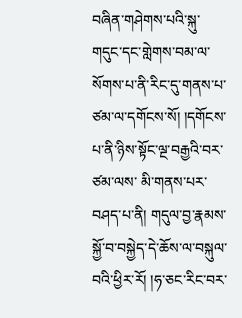བཞིན་གཤེགས་པའི་སྐུ་གདུང་དང་གླེགས་བམ་ལ་སོགས་པ་ནི་རིང་དུ་གནས་པ་ཙམ་ལ་དགོངས་སོ། །དགོངས་པ་ནི་ཉིས་སྟོང་ལྔ་བརྒྱའི་བར་ཙམ་ལས་ མི་གནས་པར་བཤད་པ་ནི། གདུལ་བྱ་རྣམས་སྐྱོ་བ་བསྐྱེད་དེ་ཆོས་ལ་བསྐུལ་བའི་ཕྱིར་རོ། །ཧ་ཅང་རིང་བར་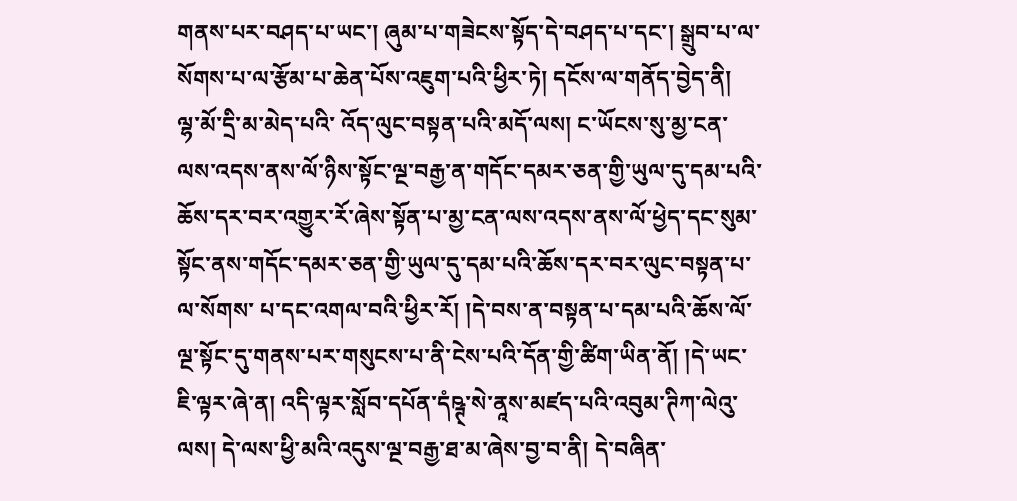གནས་པར་བཤད་པ་ཡང་། ཞུམ་པ་གཟེངས་སྟོད་དེ་བཤད་པ་དང་། སྒྲུབ་པ་ལ་སོགས་པ་ལ་རྩོམ་པ་ཆེན་པོས་འཇུག་པའི་ཕྱིར་ཏེ། དངོས་ལ་གནོད་བྱེད་ནི། ལྷ་མོ་དྲི་མ་མེད་པའི་ འོད་ལུང་བསྟན་པའི་མདོ་ལས། ང་ཡོངས་སུ་མྱ་ངན་ལས་འདས་ནས་ལོ་ཉིས་སྟོང་ལྔ་བརྒྱ་ན་གདོང་དམར་ཅན་གྱི་ཡུལ་དུ་དམ་པའི་ཆོས་དར་བར་འགྱུར་རོ་ཞེས་སྟོན་པ་མྱ་ངན་ལས་འདས་ནས་ལོ་ཕྱེད་དང་སུམ་སྟོང་ནས་གདོང་དམར་ཅན་གྱི་ཡུལ་དུ་དམ་པའི་ཆོས་དར་བར་ལུང་བསྟན་པ་ལ་སོགས་ པ་དང་འགལ་བའི་ཕྱིར་རོ། །དེ་བས་ན་བསྟན་པ་དམ་པའི་ཆོས་ལོ་ལྔ་སྟོང་དུ་གནས་པར་གསུངས་པ་ནི་ངེས་པའི་དོན་གྱི་ཚིག་ཡིན་ནོ། །དེ་ཡང་ཇི་ལྟར་ཞེ་ན། འདི་ལྟར་སློབ་དཔོན་དཾཥྚ྄་སེ་ནཱས་མཛད་པའི་འབུམ་ཊིཀ་ལེའུ་ལས། དེ་ལས་ཕྱི་མའི་འདུས་ལྔ་བརྒྱ་ཐ་མ་ཞེས་བྱ་བ་ནི། དེ་བཞིན་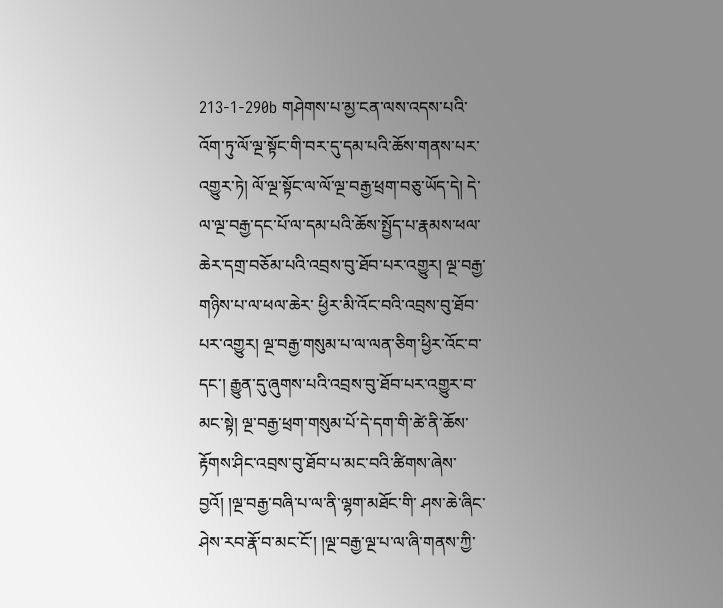213-1-290b གཤེགས་པ་མྱ་ངན་ལས་འདས་པའི་འོག་ཏུ་ལོ་ལྔ་སྟོང་གི་བར་དུ་དམ་པའི་ཆོས་གནས་པར་འགྱུར་ཏེ། ལོ་ལྔ་སྟོང་ལ་ལོ་ལྔ་བརྒྱ་ཕྲག་བཅུ་ཡོད་དེ། དེ་ལ་ལྔ་བརྒྱ་དང་པོ་ལ་དམ་པའི་ཆོས་སྤྱོད་པ་རྣམས་ཕལ་ཆེར་དགྲ་བཅོམ་པའི་འབྲས་བུ་ཐོབ་པར་འགྱུར། ལྔ་བརྒྱ་གཉིས་པ་ལ་ཕལ་ཆེར་ ཕྱིར་མི་འོང་བའི་འབྲས་བུ་ཐོབ་པར་འགྱུར། ལྔ་བརྒྱ་གསུམ་པ་ལ་ལན་ཅིག་ཕྱིར་འོང་བ་དང་། རྒྱུན་དུ་ཞུགས་པའི་འབྲས་བུ་ཐོབ་པར་འགྱུར་བ་མང་སྟེ། ལྔ་བརྒྱ་ཕྲག་གསུམ་པོ་དེ་དག་གི་ཚེ་ནི་ཆོས་རྟོགས་ཤིང་འབྲས་བུ་ཐོབ་པ་མང་བའི་ཚིགས་ཞེས་བྱའོ། །ལྔ་བརྒྱ་བཞི་པ་ལ་ནི་ལྷག་མཐོང་གི་ ཤས་ཆེ་ཞིང་ཤེས་རབ་རྣོ་བ་མང་ངོ་། །ལྔ་བརྒྱ་ལྔ་པ་ལ་ཞི་གནས་ཀྱི་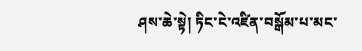ཤས་ཆེ་སྟེ། ཏིང་ངེ་འཛིན་བསྒོམ་པ་མང་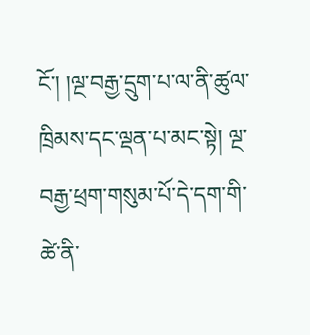ངོ་། །ལྔ་བརྒྱ་དྲུག་པ་ལ་ནི་ཚུལ་ཁྲིམས་དང་ལྡན་པ་མང་སྟེ། ལྔ་བརྒྱ་ཕྲག་གསུམ་པོ་དེ་དག་གི་ཚེ་ནི་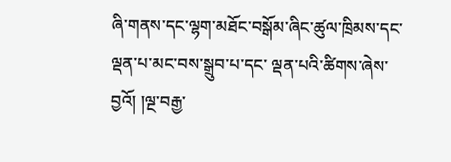ཞི་གནས་དང་ལྷག་མཐོང་བསྒོམ་ཞིང་ཚུལ་ཁྲིམས་དང་ལྡན་པ་མང་བས་སྒྲུབ་པ་དང་ ལྡན་པའི་ཚིགས་ཞེས་བྱའོ། །ལྔ་བརྒྱ་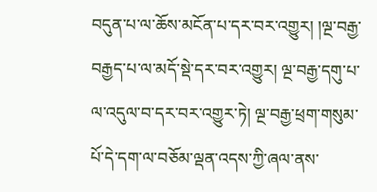བདུན་པ་ལ་ཆོས་མངོན་པ་དར་བར་འགྱུར། །ལྔ་བརྒྱ་བརྒྱད་པ་ལ་མདོ་སྡེ་དར་བར་འགྱུར། ལྔ་བརྒྱ་དགུ་པ་ལ་འདུལ་བ་དར་བར་འགྱུར་ཏེ། ལྔ་བརྒྱ་ཕྲག་གསུམ་པོ་དེ་དག་ལ་བཅོམ་ལྡན་འདས་ཀྱི་ཞལ་ནས་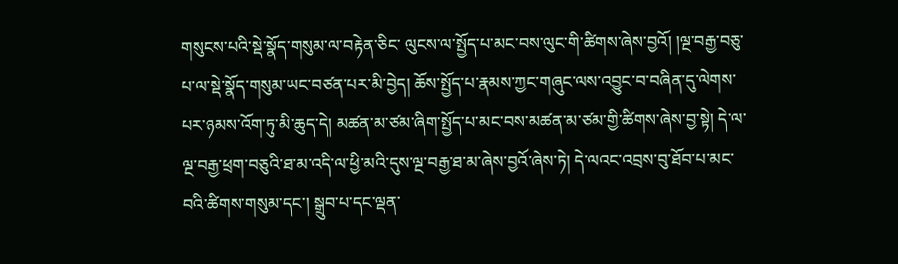གསུངས་པའི་སྡེ་སྣོད་གསུམ་ལ་བརྟེན་ཅིང་ ལུངས་ལ་སྤྱོད་པ་མང་བས་ལུང་གི་ཚིགས་ཞེས་བྱའོ། །ལྔ་བརྒྱ་བཅུ་པ་ལ་སྡེ་སྣོད་གསུམ་ཡང་བཙན་པར་མི་བྱེད། ཆོས་སྤྱོད་པ་རྣམས་ཀྱང་གཞུང་ལས་འབྱུང་བ་བཞིན་དུ་ལེགས་པར་ཉམས་འོག་ཏུ་མི་ཆུད་དེ། མཚན་མ་ཙམ་ཞིག་སྤྱོད་པ་མང་བས་མཚན་མ་ཙམ་གྱི་ཚིགས་ཞེས་བྱ་སྟེ། དེ་ལ་ལྔ་བརྒྱ་ཕྲག་བཅུའི་ཐ་མ་འདི་ལ་ཕྱི་མའི་དུས་ལྔ་བརྒྱ་ཐ་མ་ཞེས་བྱའོ་ཞེས་ཏེ། དེ་ལའང་འབྲས་བུ་ཐོབ་པ་མང་བའི་ཚིགས་གསུམ་དང་། སྒྲུབ་པ་དང་ལྡན་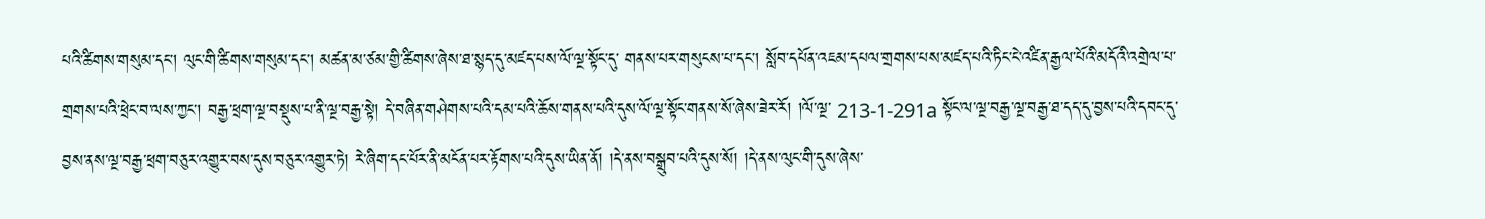པའི་ཚིགས་གསུམ་དང་། ལུང་གི་ཚིགས་གསུམ་དང་། མཚན་མ་ཙམ་གྱི་ཚིགས་ཞེས་ཐ་སྙད་དུ་མཛད་པས་ལོ་ལྔ་སྟོང་དུ་ གནས་པར་གསུངས་པ་དང་། སློབ་དཔོན་འཇམ་དཔལ་གྲགས་པས་མཛད་པའི་ཏིང་ངེ་འཛིན་རྒྱལ་པོའི་མདོའི་འགྲེལ་པ་གྲགས་པའི་ཕྲེང་བ་ལས་ཀྱང་། བརྒྱ་ཕྲག་ལྔ་བསྡུས་པ་ནི་ལྔ་བརྒྱ་སྟེ། དེ་བཞིན་གཤེགས་པའི་དམ་པའི་ཆོས་གནས་པའི་དུས་ལོ་ལྔ་སྟོང་གནས་སོ་ཞེས་ཟེར་རོ། །ལོ་ལྔ་ 213-1-291a སྟོང་ལ་ལྔ་བརྒྱ་ལྔ་བརྒྱ་ཐ་དད་དུ་བྱས་པའི་དབང་དུ་བྱས་ནས་ལྔ་བརྒྱ་ཕྲག་བཅུར་འགྱུར་བས་དུས་བཅུར་འགྱུར་ཏེ། རེ་ཞིག་དང་པོར་ནི་མངོན་པར་རྟོགས་པའི་དུས་ཡིན་ནོ། །དེ་ནས་བསྒྲུབ་པའི་དུས་སོ། །དེ་ནས་ལུང་གི་དུས་ཞེས་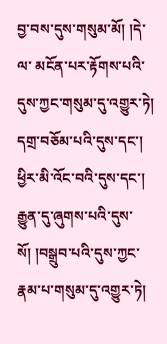བྱ་བས་དུས་གསུམ་མོ། །དེ་ལ་ མངོན་པར་རྟོགས་པའི་དུས་ཀྱང་གསུམ་དུ་འགྱུར་ཏེ། དགྲ་བཅོམ་པའི་དུས་དང་། ཕྱིར་མི་འོང་བའི་དུས་དང་། རྒྱུན་དུ་ཞུགས་པའི་དུས་སོ། །བསྒྲུབ་པའི་དུས་ཀྱང་རྣམ་པ་གསུམ་དུ་འགྱུར་ཏེ།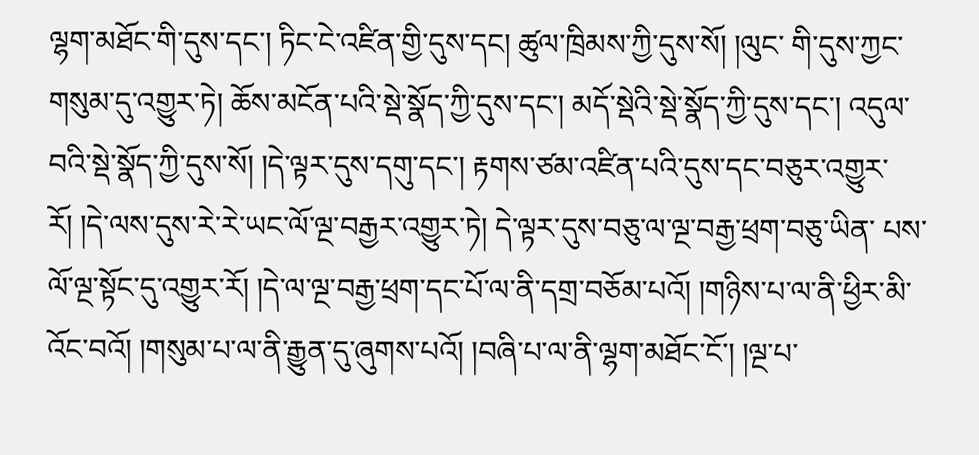ལྷག་མཐོང་གི་དུས་དང་། ཏིང་ངེ་འཛིན་གྱི་དུས་དང། ཚུལ་ཁྲིམས་ཀྱི་དུས་སོ། །ལུང་ གི་དུས་ཀྱང་གསུམ་དུ་འགྱུར་ཏེ། ཆོས་མངོན་པའི་སྡེ་སྣོད་ཀྱི་དུས་དང་། མདོ་སྡེའི་སྡེ་སྣོད་ཀྱི་དུས་དང་། འདུལ་བའི་སྡེ་སྣོད་ཀྱི་དུས་སོ། །དེ་ལྟར་དུས་དགུ་དང་། རྟགས་ཙམ་འཛིན་པའི་དུས་དང་བཅུར་འགྱུར་རོ། །དེ་ལས་དུས་རེ་རེ་ཡང་ལོ་ལྔ་བརྒྱར་འགྱུར་ཏེ། དེ་ལྟར་དུས་བཅུ་ལ་ལྔ་བརྒྱ་ཕྲག་བཅུ་ཡིན་ པས་ལོ་ལྔ་སྟོང་དུ་འགྱུར་རོ། །དེ་ལ་ལྔ་བརྒྱ་ཕྲག་དང་པོ་ལ་ནི་དགྲ་བཅོམ་པའོ། །གཉིས་པ་ལ་ནི་ཕྱིར་མི་འོང་བའོ། །གསུམ་པ་ལ་ནི་རྒྱུན་དུ་ཞུགས་པའོ། །བཞི་པ་ལ་ནི་ལྷག་མཐོང་ངོ་། །ལྔ་པ་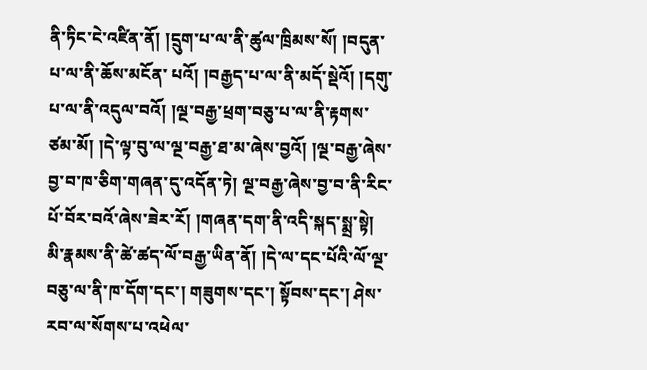ནི་ཏིང་ངེ་འཛིན་ནོ། །དྲུག་པ་ལ་ནི་ཚུལ་ཁྲིམས་སོ། །བདུན་པ་ལ་ནི་ཆོས་མངོན་ པའོ། །བརྒྱད་པ་ལ་ནི་མདོ་སྡེའོ། །དགུ་པ་ལ་ནི་འདུལ་བའོ། །ལྔ་བརྒྱ་ཕྲག་བཅུ་པ་ལ་ནི་རྟགས་ཙམ་མོ། །དེ་ལྟ་བུ་ལ་ལྔ་བརྒྱ་ཐ་མ་ཞེས་བྱའོ། །ལྔ་བརྒྱ་ཞེས་བྱ་བ་ཁ་ཅིག་གཞན་དུ་འདོན་ཏེ། ལྔ་བརྒྱ་ཞེས་བྱ་བ་ནི་རིང་པོ་བོར་བའོ་ཞེས་ཟེར་རོ། །གཞན་དག་ནི་འདི་སྐད་སྨྲ་སྟེ། མི་རྣམས་ནི་ཚེ་ཚད་ལོ་བརྒྱ་ཡིན་ནོ། །དེ་ལ་དང་པོའི་ལོ་ལྔ་བཅུ་ལ་ནི་ཁ་དོག་དང་། གཟུགས་དང་། སྟོབས་དང་། ཤེས་རབ་ལ་སོགས་པ་འཕེལ་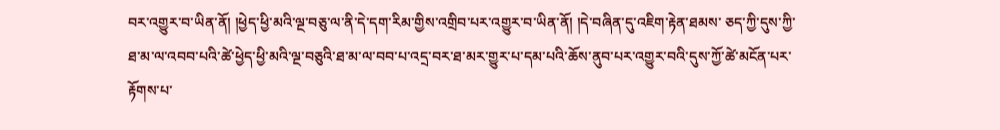བར་འགྱུར་བ་ཡིན་ནོ། །ཕྱེད་ཕྱི་མའི་ལྔ་བཅུ་ལ་ནི་དེ་དག་རིམ་གྱིས་འགྲིབ་པར་འགྱུར་བ་ཡིན་ནོ། །དེ་བཞིན་དུ་འཇིག་རྟེན་ཐམས་ ཅད་ཀྱི་དུས་ཀྱི་ཐ་མ་ལ་འབབ་པའི་ཚེ་ཕྱེད་ཕྱི་མའི་ལྔ་བཅུའི་ཐ་མ་ལ་བབ་པ་འདྲ་བར་ཐ་མར་གྱུར་པ་དམ་པའི་ཆོས་ནུབ་པར་འགྱུར་བའི་དུས་ཀྱོ་ཚེ་མངོན་པར་རྟོགས་པ་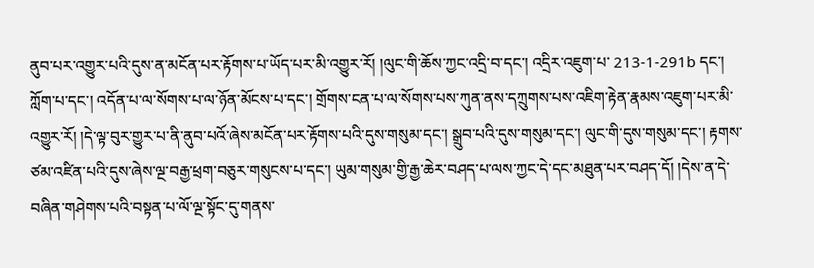ནུབ་པར་འགྱུར་པའི་དུས་ན་མངོན་པར་རྟོགས་པ་ཡོད་པར་མི་འགྱུར་རོ། །ལུང་གི་ཆོས་ཀྱང་འདྲི་བ་དང་། འདྲིར་འཇུག་པ་ 213-1-291b དང་། ཀློག་པ་དང་། འདོན་པ་ལ་སོགས་པ་ལ་ཉོན་མོངས་པ་དང་། གྲོགས་ངན་པ་ལ་སོགས་པས་ཀུན་ནས་དཀྲུགས་པས་འཇིག་རྟེན་རྣམས་འཇུག་པར་མི་འགྱུར་རོ། །དེ་ལྟ་བུར་གྱུར་པ་ནི་ནུབ་པའོ་ཞེས་མངོན་པར་རྟོགས་པའི་དུས་གསུམ་དང་། སྒྲུབ་པའི་དུས་གསུམ་དང་། ལུང་གི་དུས་གསུམ་དང་། རྟགས་ཙམ་འཛིན་པའི་དུས་ཞེས་ལྔ་བརྒྱ་ཕྲག་བཅུར་གསུངས་པ་དང་། ཡུམ་གསུམ་གྱི་རྒྱ་ཆེར་བཤད་པ་ལས་ཀྱང་དེ་དང་མཐུན་པར་བཤད་དོ། །དེས་ན་དེ་བཞིན་གཤེགས་པའི་བསྟན་པ་ལོ་ལྔ་སྟོང་དུ་གནས་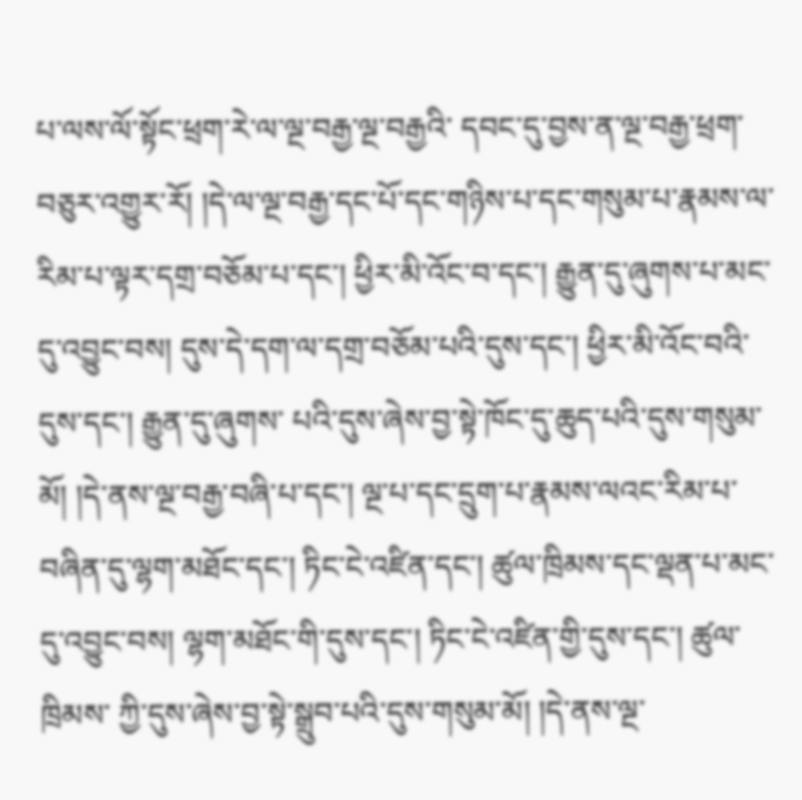པ་ལས་ལོ་སྟོང་ཕྲག་རེ་ལ་ལྔ་བརྒྱ་ལྔ་བརྒྱའི་ དབང་དུ་བྱས་ན་ལྔ་བརྒྱ་ཕྲག་བཅུར་འགྱུར་རོ། །དེ་ལ་ལྔ་བརྒྱ་དང་པོ་དང་གཉིས་པ་དང་གསུམ་པ་རྣམས་ལ་རིམ་པ་ལྟར་དགྲ་བཅོམ་པ་དང་། ཕྱིར་མི་འོང་བ་དང་། རྒྱུན་དུ་ཞུགས་པ་མང་དུ་འབྱུང་བས། དུས་དེ་དག་ལ་དགྲ་བཅོམ་པའི་དུས་དང་། ཕྱིར་མི་འོང་བའི་དུས་དང་། རྒྱུན་དུ་ཞུགས་ པའི་དུས་ཞེས་བྱ་སྟེ་ཁོང་དུ་ཆུད་པའི་དུས་གསུམ་མོ། །དེ་ནས་ལྔ་བརྒྱ་བཞི་པ་དང་། ལྔ་པ་དང་དྲུག་པ་རྣམས་ལའང་རིམ་པ་བཞིན་དུ་ལྷག་མཐོང་དང་། ཏིང་ངེ་འཛིན་དང་། ཚུལ་ཁྲིམས་དང་ལྡན་པ་མང་དུ་འབྱུང་བས། ལྷག་མཐོང་གི་དུས་དང་། ཏིང་ངེ་འཛིན་གྱི་དུས་དང་། ཚུལ་ཁྲིམས་ ཀྱི་དུས་ཞེས་བྱ་སྟེ་སྒྲུབ་པའི་དུས་གསུམ་མོ། །དེ་ནས་ལྔ་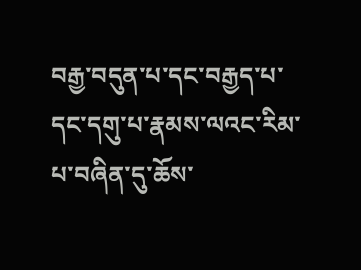བརྒྱ་བདུན་པ་དང་བརྒྱད་པ་དང་དགུ་པ་རྣམས་ལའང་རིམ་པ་བཞིན་དུ་ཆོས་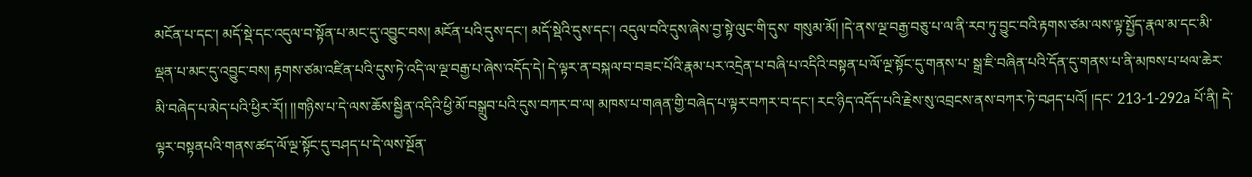མངོན་པ་དང་། མདོ་སྡེ་དང་འདུལ་བ་སྟོན་པ་མང་དུ་འབྱུང་བས། མངོན་པའི་དུས་དང་། མདོ་སྡེའི་དུས་དང་། འདུལ་བའི་དུས་ཞེས་བྱ་སྟེ་ལུང་གི་དུས་ གསུམ་མོ། །དེ་ནས་ལྔ་བརྒྱ་བཅུ་པ་ལ་ནི་རབ་ཏུ་བྱུང་བའི་རྟགས་ཙམ་ལས་ལྟ་སྤྱོད་རྣལ་མ་དང་མི་ལྡན་པ་མང་དུ་འབྱུང་བས། རྟགས་ཙམ་འཛིན་པའི་དུས་ཏེ་འདི་ལ་ལྔ་བརྒྱ་པ་ཞེས་འདོད་དེ། དེ་ལྟར་ན་བསྐལ་བ་བཟང་པོའི་རྣམ་པར་འདྲེན་པ་བཞི་པ་འདིའི་བསྟན་པ་ལོ་ལྔ་སྟོང་དུ་གནས་པ་ སྒྲ་ཇི་བཞིན་པའི་དོན་དུ་གནས་པ་ནི་མཁས་པ་ཕལ་ཆེར་མི་བཞེད་པ་མེད་པའི་ཕྱིར་རོ།། །།གཉིས་པ་དེ་ལས་ཆོས་སྦྱིན་འདིའི་ཕྱི་མོ་བསྒྲུབ་པའི་དུས་བཀར་བ་ལ། མཁས་པ་གཞན་གྱི་བཞེད་པ་ལྟར་བཀར་བ་དང་། རང་ཉིད་འདོད་པའི་རྗེས་སུ་འབྲངས་ནས་བཀར་ཏེ་བཤད་པའོ། །དང་ 213-1-292a པོ་ནི། དེ་ལྟར་བསྟནཔའི་གནས་ཚད་ལོ་ལྔ་སྟོང་དུ་བཤད་པ་དེ་ལས་སྔོན་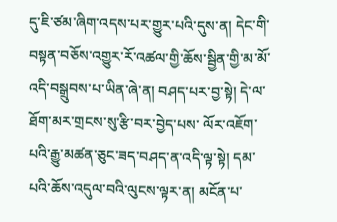དུ་ཇི་ཙམ་ཞིག་འདས་པར་གྱུར་པའི་དུས་ན། དེང་གི་བསྟན་བཅོས་འགྱུར་རོ་འཚལ་གྱི་ཆོས་སྦྱིན་གྱི་མ་མོ་འདི་བསྒྲུབས་པ་ཡིན་ཞེ་ན། བཤད་པར་བྱ་སྟེ། དེ་ལ་ཐོག་མར་གྲངས་སུ་རྩི་བར་བྱེད་པས་ ལོར་འཇོག་པའི་རྒྱུ་མཚན་ཅུང་ཟད་བཤད་ན་འདི་ལྟ་སྟེ། དམ་པའི་ཆོས་འདུལ་བའི་ལུངས་ལྟར་ན། མངོན་པ་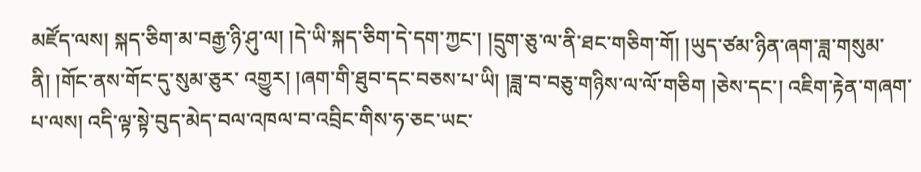མཛོད་ལས། སྐད་ཅིག་མ་བརྒྱ་ཉི་ཤུ་ལ། །དེ་ཡི་སྐད་ཅིག་དེ་དག་ཀྱང་། །དྲུག་ཅུ་ལ་ནི་ཐང་གཅིག་གོ། །ཡུད་ཙམ་ཉིན་ཞག་ཟླ་གསུམ་ནི། །གོང་ནས་གོང་དུ་སུམ་ཅུར་ འགྱུར། །ཞག་གི་ཐུབ་དང་བཅས་པ་ཡི། །ཟླ་བ་བཅུ་གཉིས་ལ་ལོ་གཅིག །ཅེས་དང་། འཇིག་རྟེན་གཞག་པ་ལས། འདི་ལྟ་སྟེ་བུད་མེད་བལ་འཁལ་བ་འབྲིང་གིས་ཧ་ཅང་ཡང་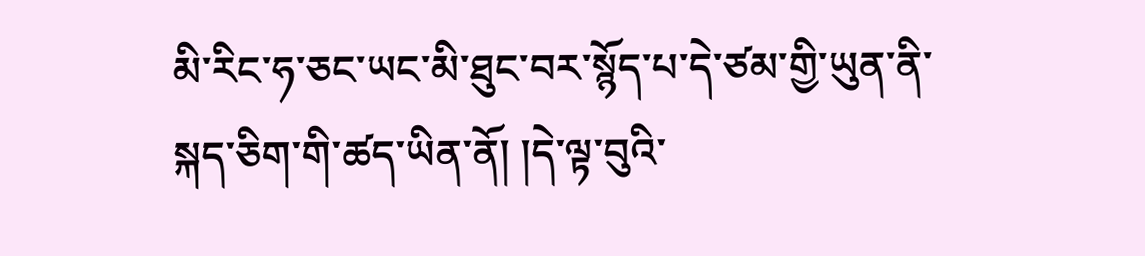མི་རིང་ཧ་ཅང་ཡང་མི་ཐུང་བར་སྙོད་པ་དེ་ཙམ་གྱི་ཡུན་ནི་སྐད་ཅིག་གི་ཚད་ཡིན་ནོ། །དེ་ལྟ་བུའི་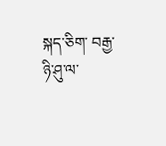སྐད་ཅིག་ བརྒྱ་ཉི་ཤུ་ལ་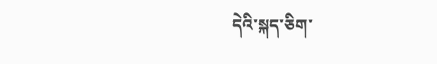དེའི་སྐད་ཅིག་